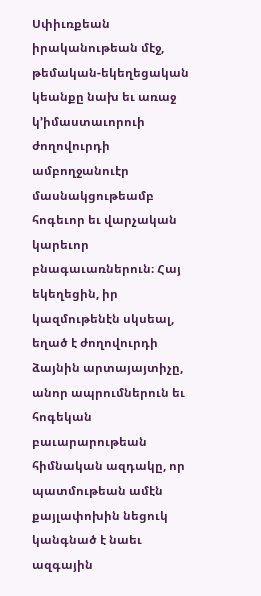Սփիւռքեան իրականութեան մէջ, թեմական-եկեղեցական կեանքը նախ եւ առաջ կ՚իմաստաւորուի ժողովուրդի ամբողջանուէր մասնակցութեամբ հոգեւոր եւ վարչական կարեւոր բնագաւառներուն։ Հայ եկեղեցին, իր կազմութենէն սկսեալ, եղած է ժողովուրդի ձայնին արտայայտիչը, անոր ապրումներուն եւ հոգեկան բաւարարութեան հիմնական ազդակը, որ պատմութեան ամէն քայլափոխին նեցուկ կանգնած է նաեւ ազգային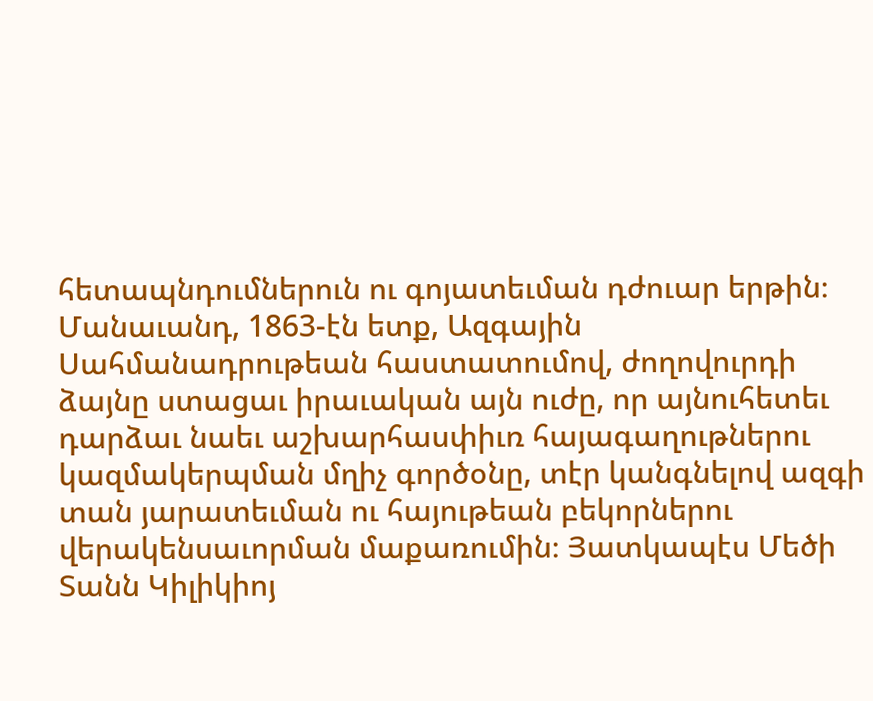հետապնդումներուն ու գոյատեւման դժուար երթին։
Մանաւանդ, 1863-էն ետք, Ազգային Սահմանադրութեան հաստատումով, ժողովուրդի ձայնը ստացաւ իրաւական այն ուժը, որ այնուհետեւ դարձաւ նաեւ աշխարհասփիւռ հայագաղութներու կազմակերպման մղիչ գործօնը, տէր կանգնելով ազգի տան յարատեւման ու հայութեան բեկորներու վերակենսաւորման մաքառումին։ Յատկապէս Մեծի Տանն Կիլիկիոյ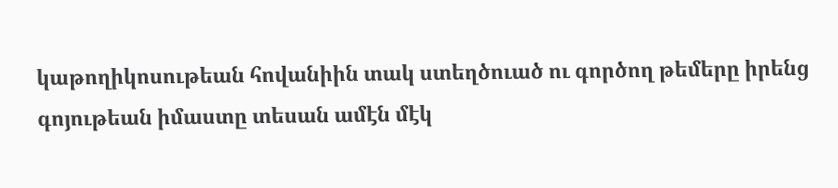կաթողիկոսութեան հովանիին տակ ստեղծուած ու գործող թեմերը իրենց գոյութեան իմաստը տեսան ամէն մէկ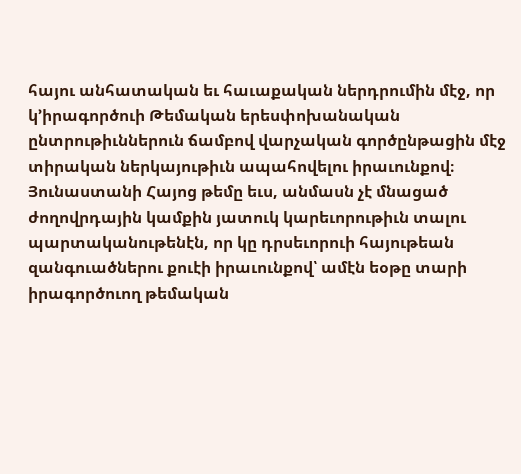հայու անհատական եւ հաւաքական ներդրումին մէջ, որ կ՚իրագործուի Թեմական երեսփոխանական ընտրութիւններուն ճամբով վարչական գործընթացին մէջ տիրական ներկայութիւն ապահովելու իրաւունքով։
Յունաստանի Հայոց թեմը եւս, անմասն չէ մնացած ժողովրդային կամքին յատուկ կարեւորութիւն տալու պարտականութենէն, որ կը դրսեւորուի հայութեան զանգուածներու քուէի իրաւունքով՝ ամէն եօթը տարի իրագործուող թեմական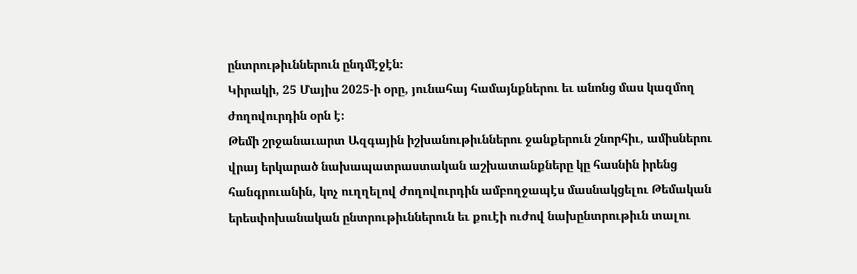ընտրութիւններուն ընդմէջէն։
Կիրակի, 25 Մայիս 2025-ի օրը, յունահայ համայնքներու եւ անոնց մաս կազմող ժողովուրդին օրն է։
Թեմի շրջանաւարտ Ազգային իշխանութիւններու ջանքերուն շնորհիւ, ամիսներու վրայ երկարած նախապատրաստական աշխատանքները կը հասնին իրենց հանգրուանին, կոչ ուղղելով ժողովուրդին ամբողջապէս մասնակցելու Թեմական երեսփոխանական ընտրութիւններուն եւ քուէի ուժով նախընտրութիւն տալու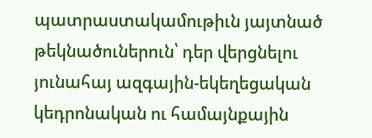պատրաստակամութիւն յայտնած թեկնածուներուն՝ դեր վերցնելու յունահայ ազգային-եկեղեցական կեդրոնական ու համայնքային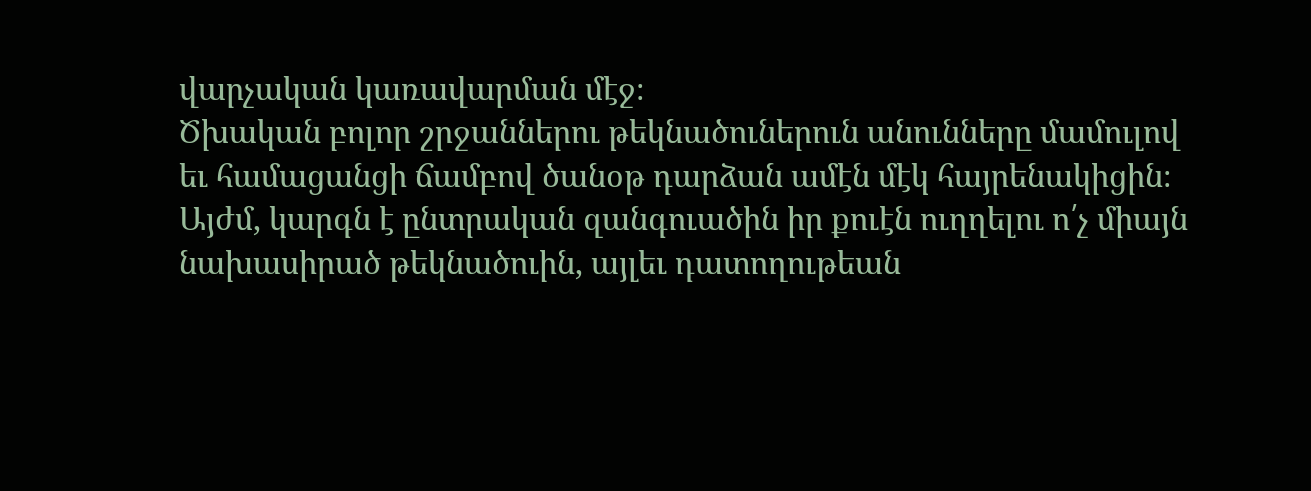վարչական կառավարման մէջ։
Ծխական բոլոր շրջաններու թեկնածուներուն անունները մամուլով եւ համացանցի ճամբով ծանօթ դարձան ամէն մէկ հայրենակիցին։ Այժմ, կարգն է ընտրական զանգուածին իր քուէն ուղղելու ո՛չ միայն նախասիրած թեկնածուին, այլեւ դատողութեան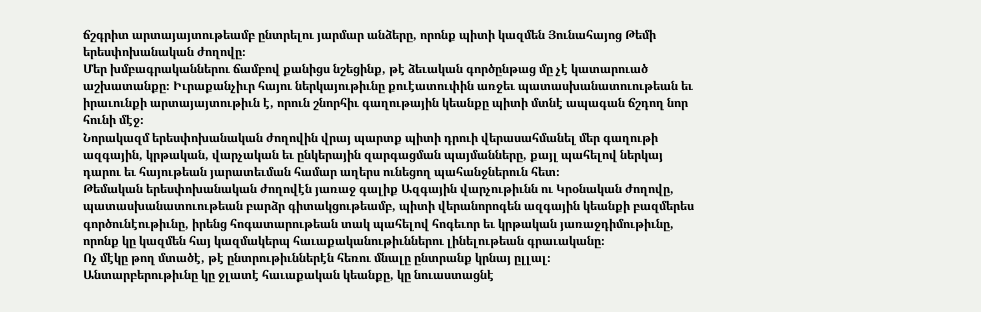ճշգրիտ արտայայտութեամբ ընտրելու յարմար անձերը, որոնք պիտի կազմեն Յունահայոց Թեմի երեսփոխանական ժողովը։
Մեր խմբագրականներու ճամբով քանիցս նշեցինք, թէ ձեւական գործընթաց մը չէ կատարուած աշխատանքը։ Իւրաքանչիւր հայու ներկայութիւնը քուէատուփին առջեւ պատասխանատուութեան եւ իրաւունքի արտայայտութիւն է, որուն շնորհիւ գաղութային կեանքը պիտի մտնէ ապագան ճշդող նոր հունի մէջ։
Նորակազմ երեսփոխանական ժողովին վրայ պարտք պիտի դրուի վերասահմանել մեր գաղութի ազգային, կրթական, վարչական եւ ընկերային զարգացման պայմանները, քայլ պահելով ներկայ դարու եւ հայութեան յարատեւման համար աղերս ունեցող պահանջներուն հետ։
Թեմական երեսփոխանական ժողովէն յառաջ գալիք Ազգային վարչութիւնն ու Կրօնական ժողովը, պատասխանատուութեան բարձր գիտակցութեամբ, պիտի վերանորոգեն ազգային կեանքի բազմերես գործունէութիւնը, իրենց հոգատարութեան տակ պահելով հոգեւոր եւ կրթական յառաջդիմութիւնը, որոնք կը կազմեն հայ կազմակերպ հաւաքականութիւններու լինելութեան գրաւականը։
Ոչ մէկը թող մտածէ, թէ ընտրութիւններէն հեռու մնալը ընտրանք կրնայ ըլլալ։
Անտարբերութիւնը կը ջլատէ հաւաքական կեանքը, կը նուաստացնէ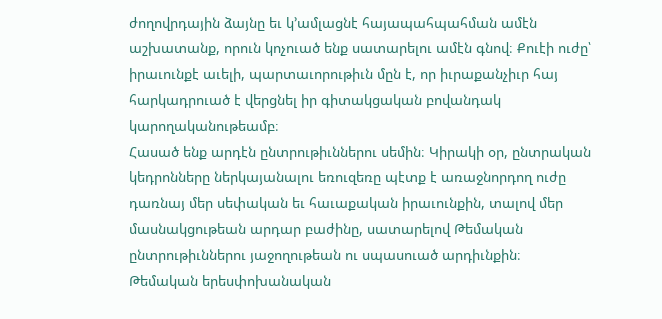ժողովրդային ձայնը եւ կ՚ամլացնէ հայապահպահման ամէն աշխատանք, որուն կոչուած ենք սատարելու ամէն գնով։ Քուէի ուժը՝ իրաւունքէ աւելի, պարտաւորութիւն մըն է, որ իւրաքանչիւր հայ հարկադրուած է վերցնել իր գիտակցական բովանդակ կարողականութեամբ։
Հասած ենք արդէն ընտրութիւններու սեմին։ Կիրակի օր, ընտրական կեդրոնները ներկայանալու եռուզեռը պէտք է առաջնորդող ուժը դառնայ մեր սեփական եւ հաւաքական իրաւունքին, տալով մեր մասնակցութեան արդար բաժինը, սատարելով Թեմական ընտրութիւններու յաջողութեան ու սպասուած արդիւնքին։
Թեմական երեսփոխանական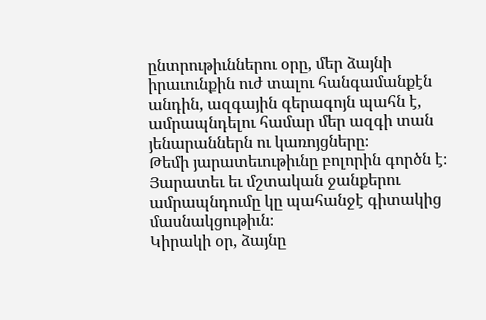ընտրութիւններու օրը, մեր ձայնի իրաւունքին ուժ տալու հանգամանքէն անդին, ազգային գերագոյն պահն է, ամրապնդելու համար մեր ազգի տան յենարաններն ու կառոյցները։
Թեմի յարատեւութիւնը բոլորին գործն է։ Յարատեւ եւ մշտական ջանքերու ամրապնդումը կը պահանջէ գիտակից մասնակցութիւն։
Կիրակի օր, ձայնը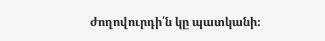ժողովուրդի՛ն կը պատկանի։